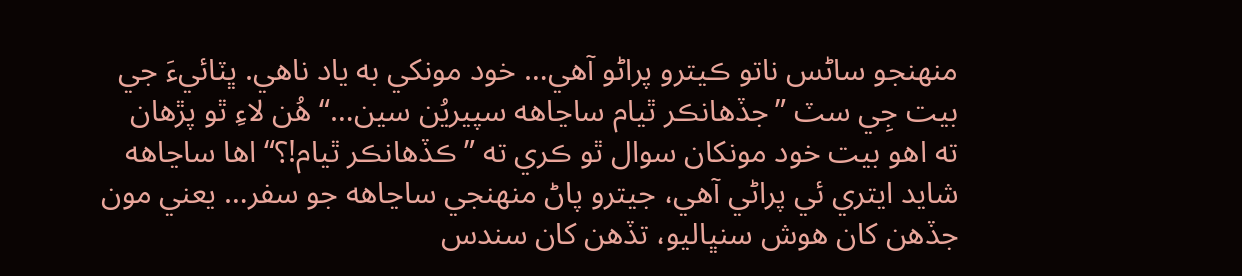منهنجو ساڻس ناتو ڪيترو پراڻو آهي… خود مونکي به ياد ناهي. ڀٽائيءَ جي بيت جِي سٽ ”جڏهانڪر ٿيام ساڃاهه سپيريُن سين…“ هُن لاءِ ٿو پڙهان ته اهو بيت خود مونکان سوال ٿو ڪري ته ”ڪڏهانڪر ٿيام!؟“ اها ساڃاهه شايد ايتري ئي پراڻي آهي، جيترو پاڻ منهنجي ساڃاهه جو سفر… يعني مون جڏهن کان هوش سنڀاليو، تڏهن کان سندس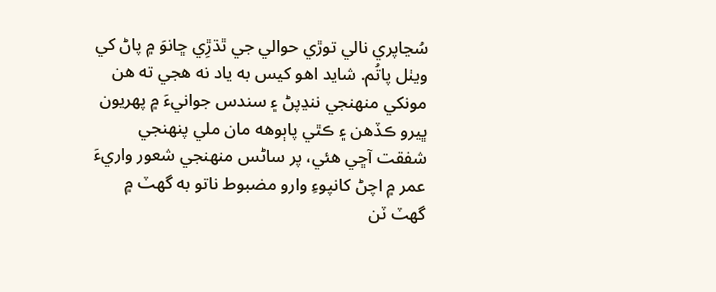سُڃاپري نالي توڙي حوالي جي ٿڌڙِي ڇانوَ ۾ پاڻ کي ويٺل پاتُم. شايد اهو کيس به ياد نه هجي ته هن مونکي منهنجي ننڍپڻ ۽ سندس جوانيءَ ۾ پهريون ڀيرو ڪڏهن ۽ ڪٿي پاٻوهه مان ملي پنهنجي شفقت آڇي هئي، پر ساڻس منهنجي شعور واريءَ عمر ۾ اچڻ کانپوءِ وارو مضبوط ناتو به گھٽ ۾ گھٽ ٽن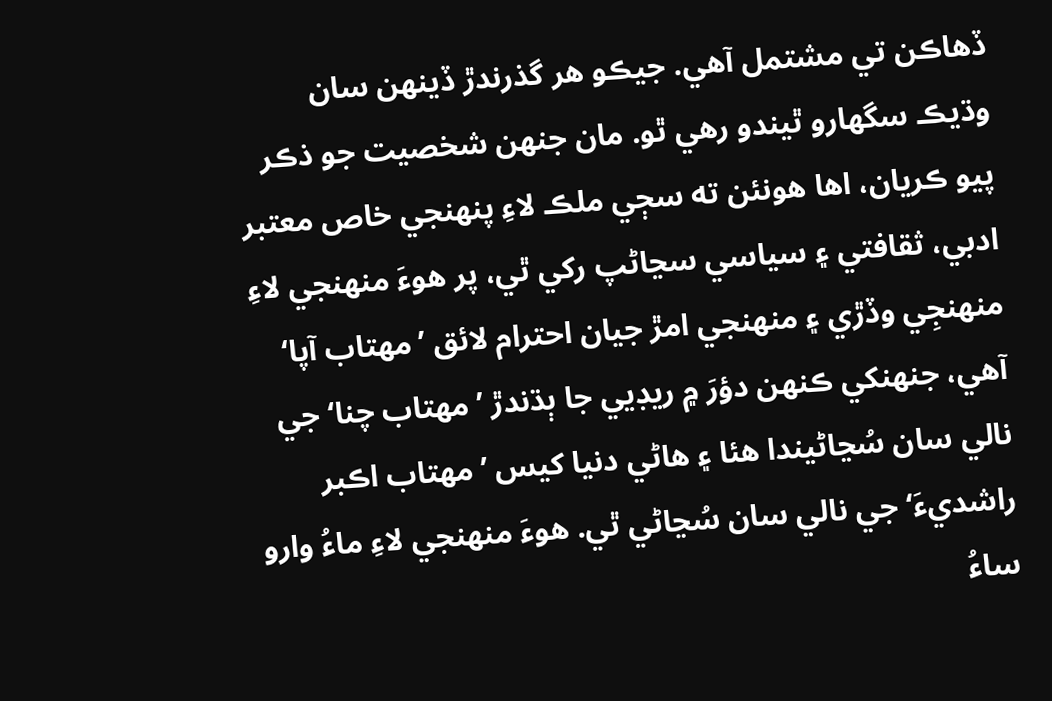ڏهاڪن تي مشتمل آهي. جيڪو هر گذرندڙ ڏينهن سان وڌيڪ سگھارو ٿيندو رهي ٿو. مان جنهن شخصيت جو ذڪر پيو ڪريان، اها هونئن ته سڄي ملڪ لاءِ پنهنجي خاص معتبر ادبي، ثقافتي ۽ سياسي سڃاڻپ رکي ٿي، پر هوءَ منهنجي لاءِ منهنجِي وڏڙي ۽ منهنجي امڙ جيان احترام لائق ’مهتاب آپا‘ آهي، جنهنکي ڪنهن دؤرَ ۾ ريڊيي جا ٻڌندڙ ’مهتاب چنا‘ جي نالي سان سُڃاڻيندا هئا ۽ هاڻي دنيا کيس ’مهتاب اڪبر راشديءَ‘ جي نالي سان سُڃاڻي ٿي. هوءَ منهنجي لاءِ ماءُ وارو ساءُ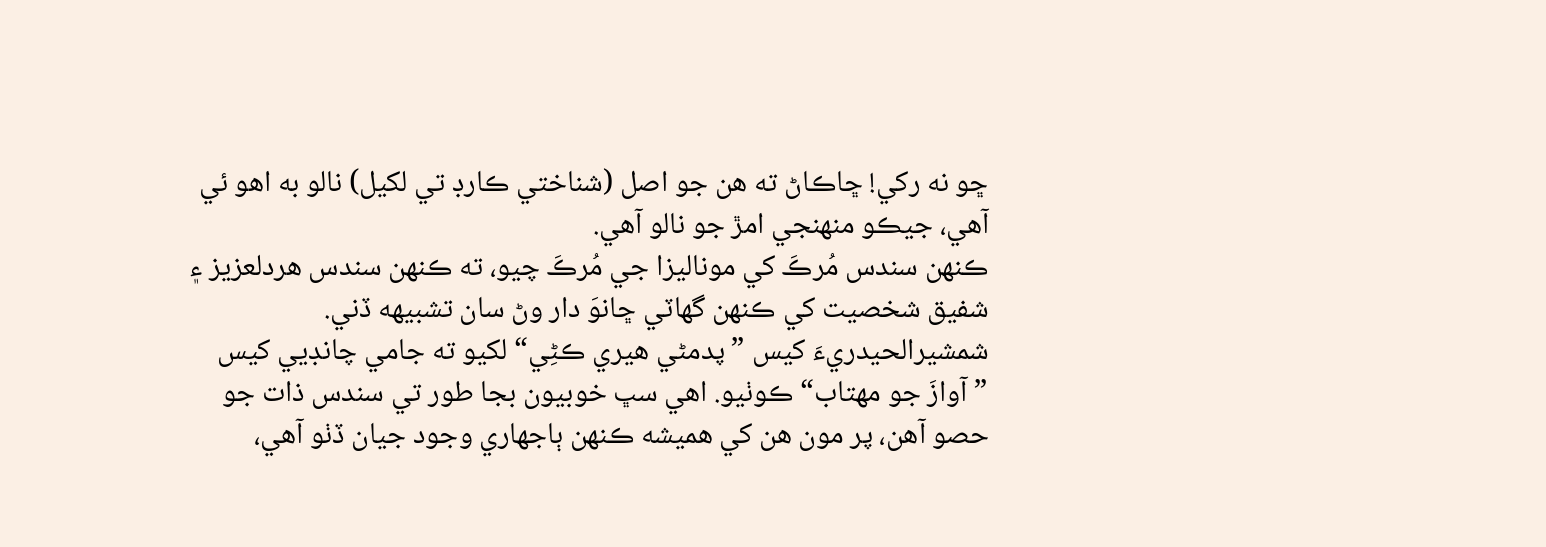ڇو نه رکي! ڇاڪاڻ ته هن جو اصل (شناختي ڪارڊ تي لکيل) نالو به اهو ئي آهي، جيڪو منهنجي امڙ جو نالو آهي.
ڪنهن سندس مُرڪَ کي موناليزا جي مُرڪَ چيو، ته ڪنهن سندس هردلعزيز ۽ شفيق شخصيت کي ڪنهن گھاٽي ڇانوَ دار وڻ سان تشبيهه ڏني. شمشيرالحيدريءَ کيس ”پدمڻي هيري ڪڻِي“ لکيو ته جامي چانڊيي کيس ”آوازَ جو مهتاب“ ڪوٺيو. اهي سڀ خوبيون بجا طور تي سندس ذات جو حصو آهن، پر مون هن کي هميشه ڪنهن ٻاجھاري وجود جيان ڏٺو آهي،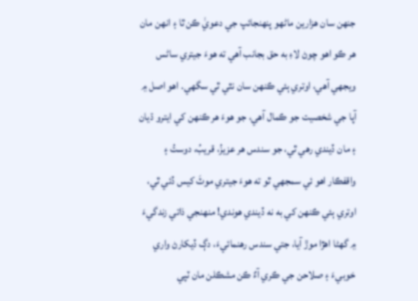جنهن سان هزارين ماڻهو پنهنجائپ جي دعويٰ ڪن ٿا ۽ انهن مان هر ڪو اهو چوڻ لاءِ به حق بجانب آهي ته هوءَ جيتري ساڻس ويجھي آهي، اوتري ٻئي ڪنهن سان نٿي ٿي سگھي. اهو اصل ۾ آپا جي شخصيت جو ڪمال آهي، جو هوءَ هر ڪنهن کي ايترو ڌيان ۽ مان ڏيندي رهي ٿي، جو سندس هر عزيزُ، قريبُ، دوستُ ۽ واقفڪار اهو ئي سمجھي ٿو ته هوءَ جيتري موٽَ کيس ڏئي ٿي، اوتري ٻئي ڪنهن کي به نه ڏيندي هوندي! منهنجي ذاتي زندگيءَ ۾ گھڻا اهڙا موڙ آيا، جتي سندس رهنمائيءَ، دڳ ڏيکارڻ واري خوبيءَ ۽ صلاحن جي ڪري آءٌ ڪن مشڪلن مان ٽپي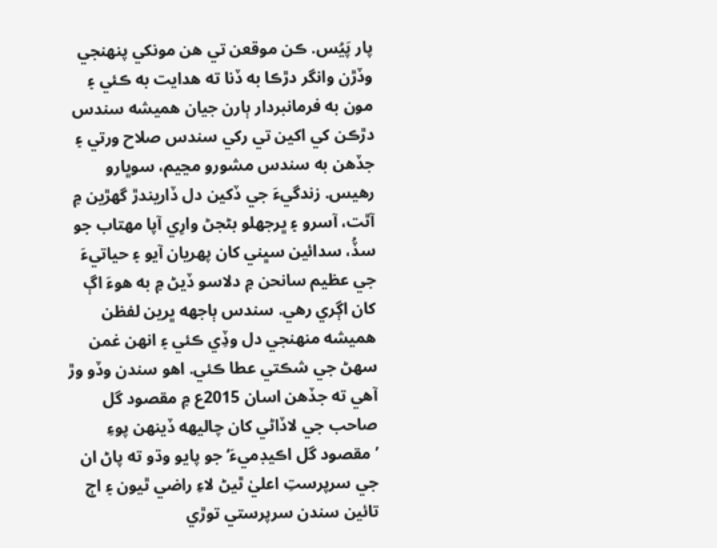پار پَيُس. ڪن موقعن تي هن مونکي پنهنجي وڏڙن وانگر دڙڪا به ڏنا ته هدايت به ڪئي ۽ مون به فرمانبردار ٻارن جيان هميشه سندس دڙڪن کي اکين تي رکي سندس صلاح ورتي ۽ جڏهن به سندس مشورو مڃيم، سوڀارو رهيس. زندگيءَ جي ڏکين دل ڏاريندڙ گھڙين ۾ آٿت، آسرو ۽ ڀرجھلو بڻجڻ وارِي آپا مهتاب جو سڏُ، سدائين سڀني کان پهريان آيو ۽ حياتيءَ جي عظيم سانحن ۾ دلاسو ڏيڻ ۾ به هوءَ اڳ کان اڳري رهي. سندس ٻاجھه ڀرين لفظن هميشه منهنجي دل وڏِي ڪئي ۽ انهن غمن سهڻ جي شڪتي عطا ڪئي. اهو سندن وڏو وڙ آهي ته جڏهن اسان 2015ع ۾ مقصود گل صاحب جي لاڏاڻي کان چاليهه ڏينهن پوءِ ’مقصود گل اڪيڊميءَ‘ جو پايو وڌو ته پاڻ ان جي سرپرستِ اعليٰ ٿيڻ لاءِ راضي ٿيون ۽ اڄ تائين سندن سرپرستي توڙي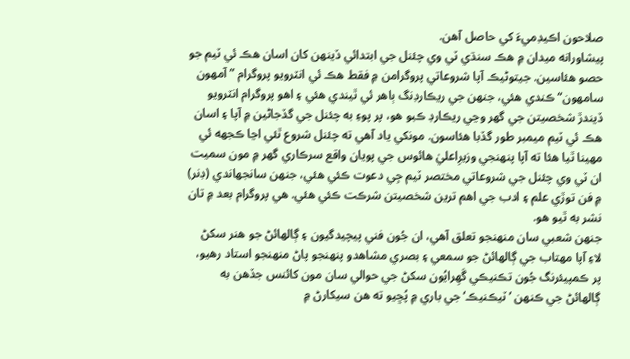صلاحون اڪيڊميءَ کي حاصل آهن.
پيشاورانه ميدان ۾ هڪ سنڌي ٽي وي چئنل جي ابتدائي ڏينهن کان اسان هڪ ئي ٽيم جو حصو هئاسين. جيتوڻيڪ آپا شروعاتي پروگرامن ۾ فقط هڪ ئي انٽرويو پروگرام ”آمهون سامهون“ ڪندي هئي، جنهن جي ريڪارڊنگ ٻاهر ئي ٿيندي هئي ۽ اهو پروگرام انٽرويو ڏيندڙ شخصيتن جي گھر وڃي ريڪارڊ ڪبو هو، پر پوءِ به چئنل جي گڏجاڻين ۾ آپا ۽ اسان هڪ ئي ٽيم ميمبر طور گڏبا هئاسون. مونکي ياد آهي ته چئنل شروع ٿئي اڃا ڪجھه ئي مهينا ٿيا هئا ته آپا پنهنجي وزيرِاعليٰ هائوس جي پويان واقع سرڪاري گھر ۾ مون سميت ان ٽي وي چئنل جي شروعاتي مختصر ٽيم جِي دعوت ڪئي هئي، جنهن سانجھاندي (ڊنر) ۾ فن توڙي علم ۽ ادب جي اهم ترين شخصيتن شرڪت ڪئي هئي. هي پروگرام بعد ۾ تان نشر به ٿيو هو.
جنهن شعبي سان منهنجو تعلق آهي، ان جُون فني پيچيدگيون ۽ ڳالهائڻ جو هنر سکڻ لاءِ آپا مهتاب جي ڳالهائڻ جو سمعي ۽ بصري مشاهدو پنهنجو پاڻ منهنجو استاد رهيو، پر ڪمپيئرنگ جُون تڪنيڪي گَهِرايُون سکڻ جي حوالي سان مون کائنس جڏهن به ڳالهائڻ جي ڪنهن ’ٽيڪنيڪ‘ جي باري ۾ پُڇيو ته هن سيکارڻ ۾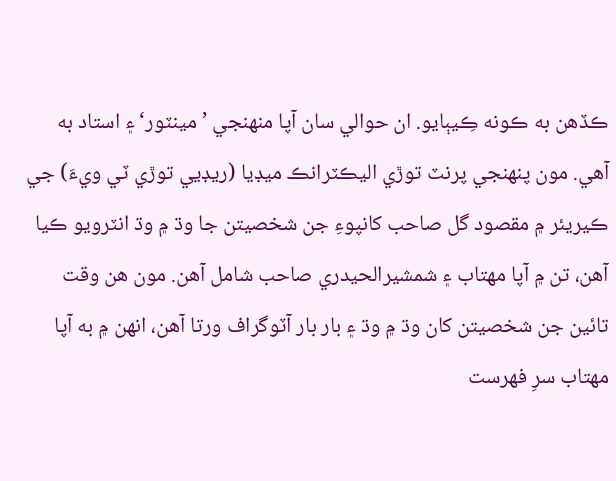ڪڏهن به ڪونه ڪِيٻايو. ان حوالي سان آپا منهنجي ’مينٽور‘ ۽ استاد به آهي. مون پنهنجي پرنٽ توڙي اليڪٽرانڪ ميڊيا (ريڊيي توڙي ٽي ويءَ) جي ڪيريئر ۾ مقصود گل صاحب کانپوءِ جن شخصيتن جا وڌ ۾ وڌ انٽرويو ڪيا آهن، تن ۾ آپا مهتاب ۽ شمشيرالحيدري صاحب شامل آهن. مون هن وقت تائين جن شخصيتن کان وڌ ۾ وڌ ۽ بار بار آٽوگراف ورتا آهن، انهن ۾ به آپا مهتاب سرِ فهرست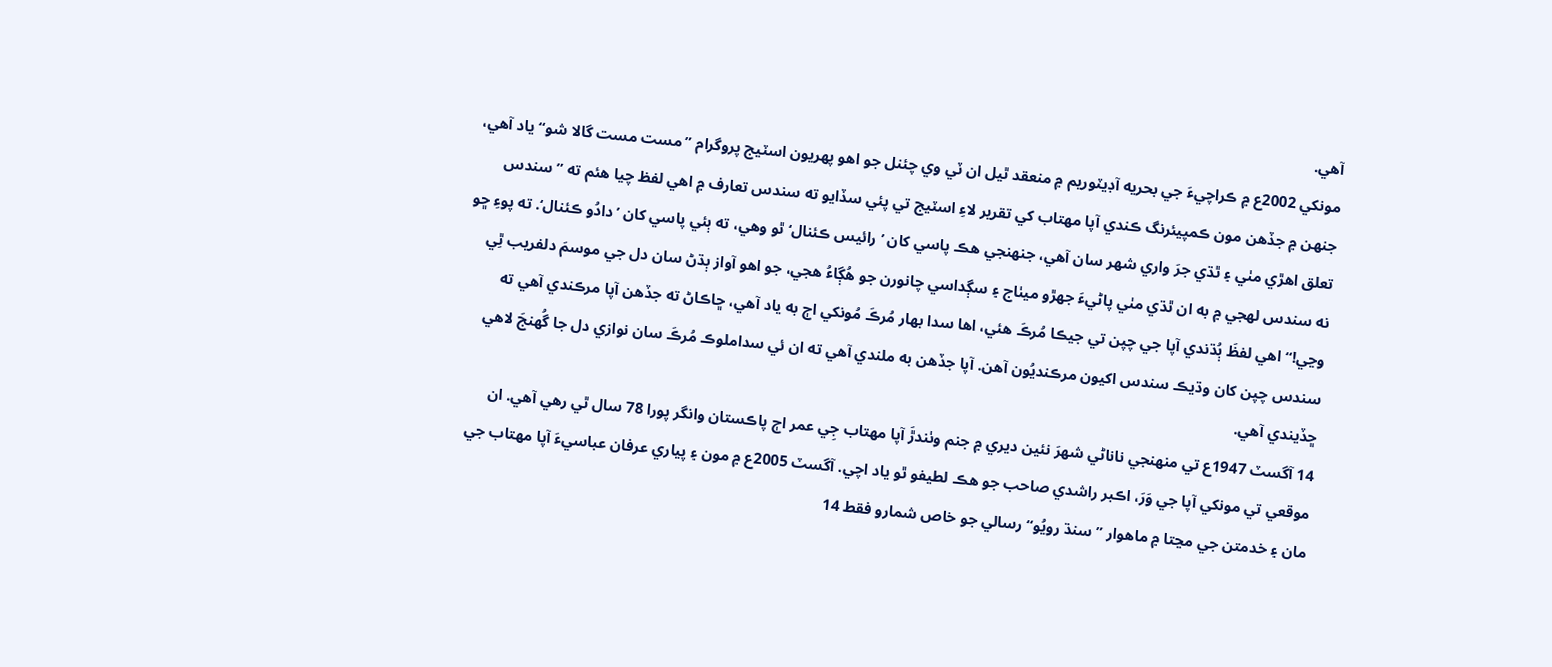آهي.
مونکي 2002ع ۾ ڪراچيءَ جي بحريه آڊيٽوريم ۾ منعقد ٿيل ان ٽي وي چئنل جو اهو پهريون اسٽيج پروگرام ”مست مست گالا شو“ ياد آهي، جنهن ۾ جڏهن مون ڪمپيئرنگ ڪندي آپا مهتاب کي تقرير لاءِ اسٽيج تي پئي سڏايو ته سندس تعارف ۾ اهي لفظ چيا هئم ته ”سندس تعلق اهڙي مٺي ۽ ٿڌي جرَ واري شهر سان آهي، جنهنجي هڪ پاسي کان ’رائيس ڪئنال‘ ٿو وهي، ته ٻئي پاسي کان ’دادُو ڪئنال‘. ته پوءِ ڇو نه سندس لهجي ۾ به ان ٿڌي مٺي پاڻيءَ جهڙو ميٺاج ۽ سڳداسي چانورن جو هُڳاءُ هجي، جو اهو آواز ٻڌڻ سان دل جي موسمَ دلفريب ٿِي وڃي!“ اهي لفظَ ٻُڌندي آپا جي چپن تي جيڪا مُرڪَ هئي، اها سدا بهار مُرڪَ مُونکي اڄ به ياد آهي، ڇاڪاڻ ته جڏهن آپا مرڪندي آهي ته سندس چپن کان وڌيڪ سندس اکيون مرڪنديُون آهن. آپا جڏهن به ملندي آهي ته ان ئي سداملوڪ مُرڪَ سان نوازي دل جا گُھنجَ لاهي ڇڏيندي آهي.
14 آگسٽ 1947ع تي منهنجي ناناڻي شهرَ نئين ديري ۾ جنم وٺندڙَ آپا مهتاب جِي عمر اڄ پاڪستان وانگر پورا 78 سال ٿي رهي آهي. ان موقعي تي مونکي آپا جي وَرَ، اڪبر راشدي صاحب جو هڪ لطيفو ٿو ياد اچي. آگسٽ 2005ع ۾ مون ۽ پياري عرفان عباسيءَ آپا مهتاب جي مان ۽ خدمتن جي مڃتا ۾ ماهوار ”سنڌ رويُو“ رسالي جو خاص شمارو فقط 14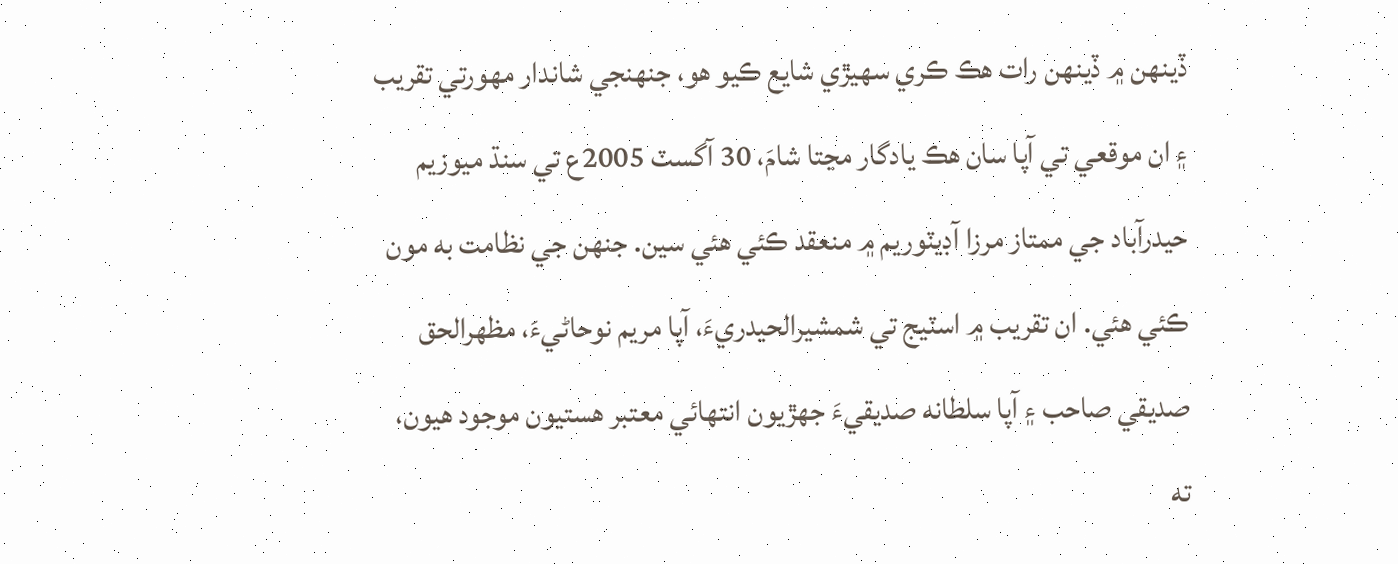ڏينهن ۾ ڏينهن رات هڪ ڪري سهيڙي شايع ڪيو هو، جنهنجي شاندار مهورتي تقريب ۽ ان موقعي تي آپا سان هڪ يادگار مڃتا شامَ، 30 آگسٽ 2005ع تي سنڌ ميوزيم حيدرآباد جي ممتاز مرزا آڊيٽوريم ۾ منعقد ڪئي هئي سين. جنهن جي نظامت به مون ڪئي هئي. ان تقريب ۾ اسٽيج تي شمشيرالحيدريءَ، آپا مريم نوحاڻيءَ، مظهرالحق صديقي صاحب ۽ آپا سلطانه صديقيءَ جهڙيون انتهائي معتبر هستيون موجود هيون، ته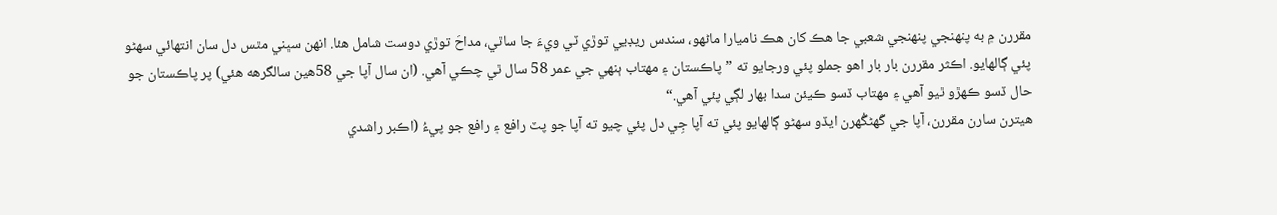مقررن ۾ به پنهنجي پنهنجي شعبي جا هڪ کان هڪ ناميارا ماڻهو، سندس ريڊيي توڙي ٽي ويءَ جا ساٿي، مداحَ توڙي دوست شامل هئا. انهن سڀني مٿس دل سان انتهائي سهڻو پئي ڳالهايو. اڪثر مقررن بار بار اهو جملو پئي ورجايو ته ”پاڪستان ۽ مهتاب ٻنهي جي عمر 58 سال ٿي چڪي آهي. (ان سال آپا جي 58هين سالگرهه هئي) پر پاڪستان جو حال ڏسو ڪهڙو ٿيو آهي ۽ مهتاب ڏسو ڪيئن سدا بهار لڳي پئي آهي.“
هيترن سارن مقررن، آپا جي گَھڻگُھرن ايڏو سهڻو ڳالهايو پئي ته آپا جِي دل پئي چيو ته آپا جو پٽ رافع ۽ رافع جو پيءُ (اڪبر راشدي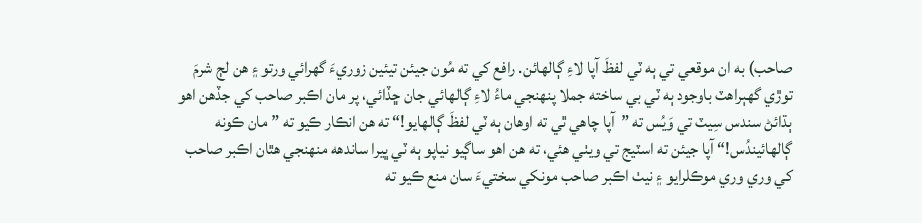صاحب) به ان موقعي تي ٻه ٽي لفظَ آپا لاءِ ڳالهائن. رافع کي ته مُون جيئن تيئين زوريءَ گھرائي ورتو ۽ هن لڄ شرمَ توڙي گھٻراهٽ باوجود ٻه ٽي بي ساخته جملا پنهنجي ماءُ لاءِ ڳالهائي جان ڇڏائي، پر مان اڪبر صاحب کي جڏهن اهو ٻڌائڻ سندس سِيٽ تي وَيُس ته ”آپا چاهي ٿي ته اوهان ٻه ٽي لفظَ ڳالهايو!“ ته هن انڪار ڪيو ته ”مان ڪونه ڳالهائيندُس!“ آپا جيئن ته اسٽيج تي ويٺي هئي، ته هن اهو ساڳيو نياپو ٻه ٽي ڀيرا ساندهه منهنجي هٿان اڪبر صاحب کي وري وري موڪلرايو ۽ نيٺ اڪبر صاحب مونکي سختيءَ سان منع ڪيو ته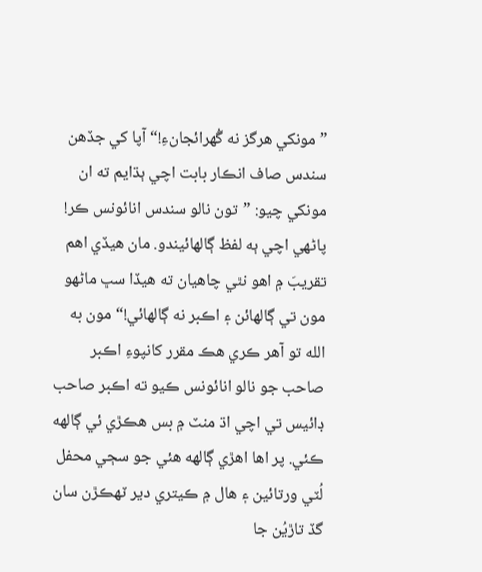”مونکي هرگز نه گُھرائجانءِ!“ آپا کي جڏهن سندس صاف انڪار بابت اچي ٻڌايم ته ان مونکي چيو: ”تون نالو سندس انائونس ڪر! پاڻهي اچي ٻه لفظ ڳالهائيندو. مان هيڏي اهم تقريبَ ۾ اهو نٿي چاهيان ته هيڏا سڀ ماڻهو مون تي ڳالهائن ۽ اڪبر نه ڳالهائي!“ مون به الله تو آهر ڪري هڪ مقرر کانپوءِ اڪبر صاحب جو نالو انائونس ڪيو ته اڪبر صاحب ڊائيس تي اچي اڌ منٽ ۾ بس هڪڙي ئي ڳالهه ڪئي. پر اها اهڙي ڳالهه هئي جو سڄي محفل لُٽي ورتائين ۽ هال ۾ ڪيتري دير ٽهڪڙن سان گڏ تاڙيُن جا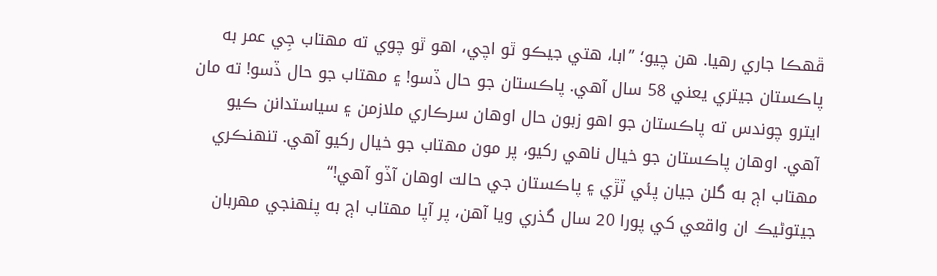ڦهڪا جاري رهيا. هن چيو؛ ”ابا، هتي جيڪو ٿو اچي، اهو ٿو چوي ته مهتاب جِي عمر به پاڪستان جيتري يعني 58 سال آهي. پاڪستان جو حال ڏسو! ۽ مهتاب جو حال ڏسو! ته مان ايترو چوندس ته پاڪستان جو اهو زبون حال اوهان سرڪاري ملازمن ۽ سياستدانن ڪيو آهي. اوهان پاڪستان جو خيال ناهي رکيو، پر مون مهتاب جو خيال رکيو آهي. تنهنڪري مهتاب اڄ به گلن جيان پئي ٽڙي ۽ پاڪستان جي حالت اوهان آڏو آهي!“
جيتوڻيڪ ان واقعي کي پورا 20 سال گذري ويا آهن، پر آپا مهتاب اڄ به پنهنجي مهربان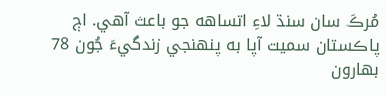مُرڪَ سان سنڌ لاءِ اتساهه جو باعث آهي. اڄ پاڪستان سميت آپا به پنهنجي زندگيءَ جُون 78 بهارون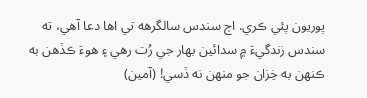پوريون پئي ڪري. اڄ سندس سالگرهه تي اها دعا آهي، ته سندس زندگيءَ ۾ سدائين بهار جي رُت رهي ۽ هوءَ ڪڏهن به ڪنهن به خِزان جو منهن نه ڏسي! (آمين)